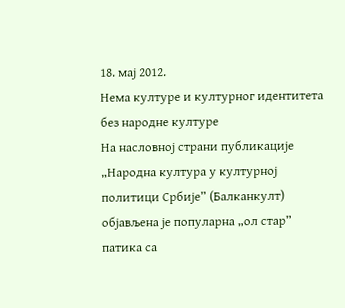18. мај 2012.
Нема културе и културног идентитета без народне културе
На насловној страни публикациjе „Народна култура у културној политици Србије” (Балканкулт) објављена је популарна „ол стар” патика са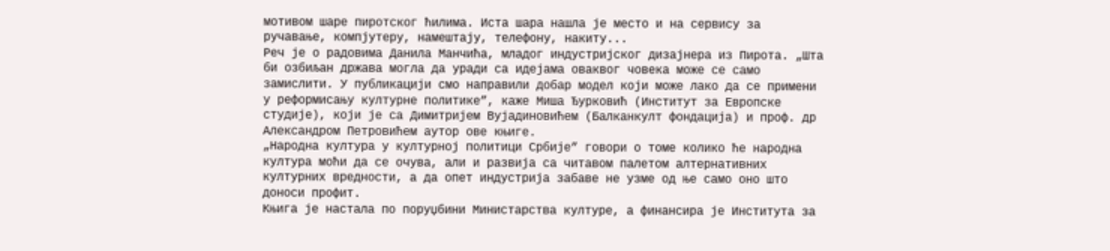мотивом шаре пиротског ћилима. Иста шара нашла је место и на сервису за ручавање, компјутеру, намештају, телефону, накиту...
Реч је о радовима Данила Манчића, младог индустријског дизајнера из Пирота. „Шта би озбиљан држава могла да уради са идејама оваквог човека може се само замислити. У публикацији смо направили добар модел који може лако да се примени у реформисању културне политике”, каже Миша Ђурковић (Институт за Европске студије), који је са Димитријем Вујадиновићем (Балканкулт фондација) и проф. др Александром Петровићем аутор ове књиге.
„Народна култура у културној политици Србије” говори о томе колико ће народна култура моћи да се очува, али и развија са читавом палетом алтернативних културних вредности, а да опет индустрија забаве не узме од ње само оно што доноси профит.
Књига је настала по поруџбини Министарства културе, а финансира је Института за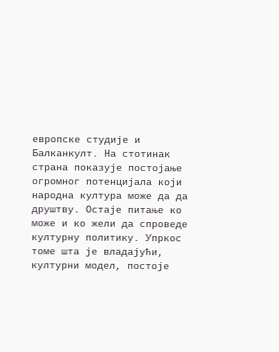европске студије и Балканкулт. На стотинак страна показује постојање огромног потенцијала који народна култура може да да друштву. Остаје питање ко може и ко жели да спроведе културну политику. Упркос томе шта је владајући, културни модел, постоје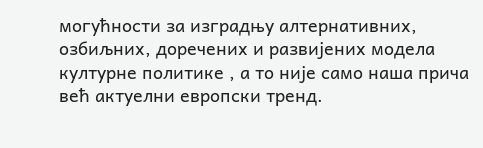могућности за изградњу алтернативних, озбиљних, доречених и развијених модела културне политике , а то није само наша прича већ актуелни европски тренд.